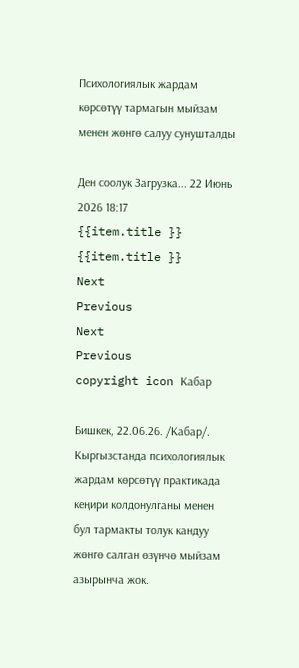Психологиялык жардам көрсөтүү тармагын мыйзам менен жөнгө салуу сунушталды

Ден соолук Загрузка... 22 Июнь 2026 18:17
{{item.title }}
{{item.title }}
Next
Previous
Next
Previous
copyright icon Кабар

Бишкек, 22.06.26. /Кабар/. Кыргызстанда психологиялык жардам көрсөтүү практикада кеңири колдонулганы менен бул тармакты толук кандуу жөнгө салган өзүнчө мыйзам азырынча жок.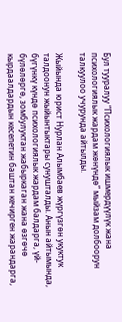Бул тууралуу “Психологиялык ишмердүүлүк жана психологиялык жардам жөнүндө” мыйзам долбоорун талкуулоо учурунда айтылды.

Жыйында юрист Нурлан Алымбаев жүргүзгөн укуктук талдоонун жыйынтыктары сунушталды. Анын айтымында, бүгүнкү күндө психологиялык жардам балдарга, үй-бүлөлөргө, зомбулуктан жабыркаган жана өзгөчө кырдаалдардын кесепетин баштан кечирген жарандарга,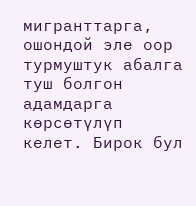мигранттарга, ошондой эле оор турмуштук абалга туш болгон адамдарга көрсөтүлүп келет. Бирок бул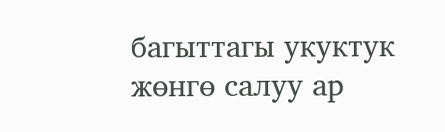багыттагы укуктук жөнгө салуу ар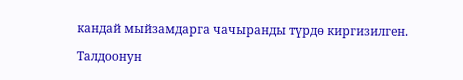кандай мыйзамдарга чачыранды түрдө киргизилген.

Талдоонун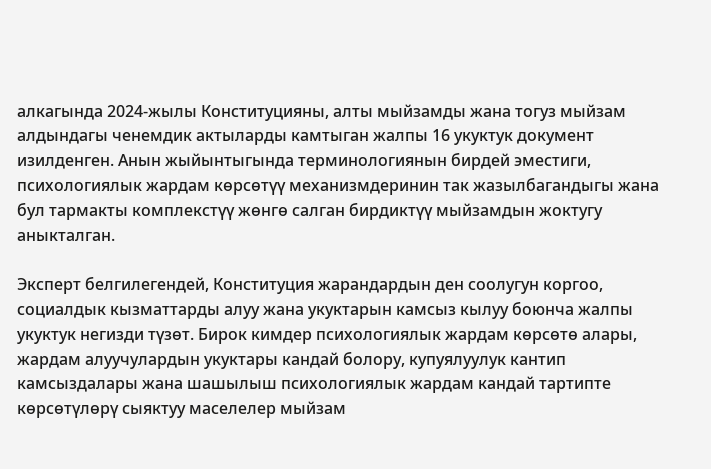алкагында 2024-жылы Конституцияны, алты мыйзамды жана тогуз мыйзам алдындагы ченемдик актыларды камтыган жалпы 16 укуктук документ изилденген. Анын жыйынтыгында терминологиянын бирдей эместиги, психологиялык жардам көрсөтүү механизмдеринин так жазылбагандыгы жана бул тармакты комплекстүү жөнгө салган бирдиктүү мыйзамдын жоктугу аныкталган.

Эксперт белгилегендей, Конституция жарандардын ден соолугун коргоо, социалдык кызматтарды алуу жана укуктарын камсыз кылуу боюнча жалпы укуктук негизди түзөт. Бирок кимдер психологиялык жардам көрсөтө алары, жардам алуучулардын укуктары кандай болору, купуялуулук кантип камсыздалары жана шашылыш психологиялык жардам кандай тартипте көрсөтүлөрү сыяктуу маселелер мыйзам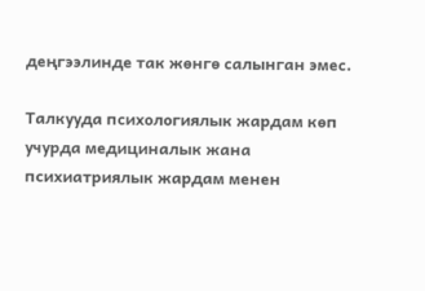деңгээлинде так жөнгө салынган эмес.

Талкууда психологиялык жардам көп учурда медициналык жана психиатриялык жардам менен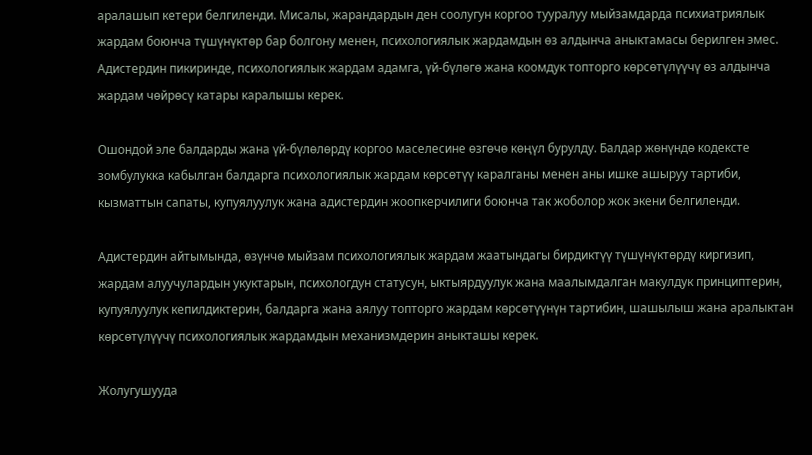аралашып кетери белгиленди. Мисалы, жарандардын ден соолугун коргоо тууралуу мыйзамдарда психиатриялык жардам боюнча түшүнүктөр бар болгону менен, психологиялык жардамдын өз алдынча аныктамасы берилген эмес. Адистердин пикиринде, психологиялык жардам адамга, үй-бүлөгө жана коомдук топторго көрсөтүлүүчү өз алдынча жардам чөйрөсү катары каралышы керек.

Ошондой эле балдарды жана үй-бүлөлөрдү коргоо маселесине өзгөчө көңүл бурулду. Балдар жөнүндө кодексте зомбулукка кабылган балдарга психологиялык жардам көрсөтүү каралганы менен аны ишке ашыруу тартиби, кызматтын сапаты, купуялуулук жана адистердин жоопкерчилиги боюнча так жоболор жок экени белгиленди.

Адистердин айтымында, өзүнчө мыйзам психологиялык жардам жаатындагы бирдиктүү түшүнүктөрдү киргизип, жардам алуучулардын укуктарын, психологдун статусун, ыктыярдуулук жана маалымдалган макулдук принциптерин, купуялуулук кепилдиктерин, балдарга жана аялуу топторго жардам көрсөтүүнүн тартибин, шашылыш жана аралыктан көрсөтүлүүчү психологиялык жардамдын механизмдерин аныкташы керек.

Жолугушууда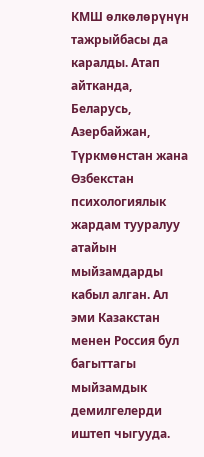КМШ өлкөлөрүнүн тажрыйбасы да каралды. Атап айтканда, Беларусь, Азербайжан, Түркмөнстан жана Өзбекстан психологиялык жардам тууралуу атайын мыйзамдарды кабыл алган. Ал эми Казакстан менен Россия бул багыттагы мыйзамдык демилгелерди иштеп чыгууда.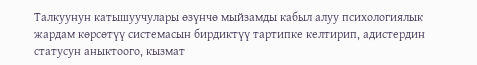Талкуунун катышуучулары өзүнчө мыйзамды кабыл алуу психологиялык жардам көрсөтүү системасын бирдиктүү тартипке келтирип, адистердин статусун аныктоого, кызмат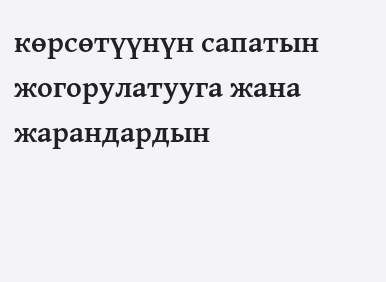көрсөтүүнүн сапатын жогорулатууга жана жарандардын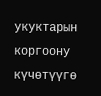укуктарын коргоону күчөтүүгө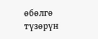өбөлгө түзөрүн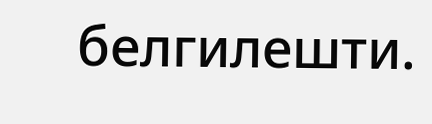белгилешти.